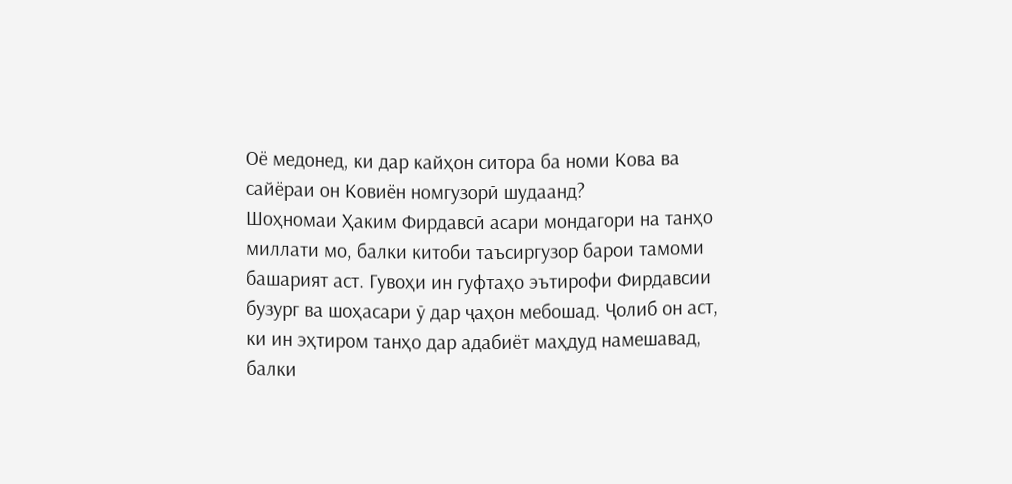Оё медонед, ки дар кайҳон ситора ба номи Кова ва сайёраи он Ковиён номгузорӣ шудаанд?
Шоҳномаи Ҳаким Фирдавсӣ асари мондагори на танҳо миллати мо, балки китоби таъсиргузор барои тамоми башарият аст. Гувоҳи ин гуфтаҳо эътирофи Фирдавсии бузург ва шоҳасари ӯ дар ҷаҳон мебошад. Ҷолиб он аст, ки ин эҳтиром танҳо дар адабиёт маҳдуд намешавад, балки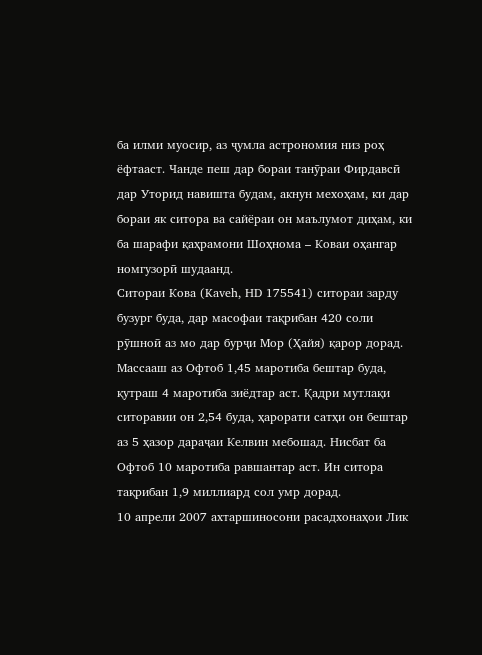ба илми муосир, аз ҷумла астрономия низ роҳ ёфтааст. Чанде пеш дар бораи танӯраи Фирдавсӣ дар Уторид навишта будам, акнун мехоҳам, ки дар бораи як ситора ва сайёраи он маълумот диҳам, ки ба шарафи қаҳрамони Шоҳнома – Коваи оҳангар номгузорӣ шудаанд.
Ситораи Кова (Kaveh, HD 175541) ситораи зарду бузург буда, дар масофаи тақрибан 420 соли рӯшноӣ аз мо дар бурҷи Мор (Ҳайя) қарор дорад. Массааш аз Офтоб 1,45 маротиба бештар буда, қутраш 4 маротиба зиёдтар аст. Қадри мутлақи ситоравии он 2,54 буда, ҳарорати сатҳи он бештар аз 5 ҳазор дараҷаи Келвин мебошад. Нисбат ба Офтоб 10 маротиба равшантар аст. Ин ситора тақрибан 1,9 миллиард сол умр дорад.
10 апрели 2007 ахтаршиносони расадхонаҳои Лик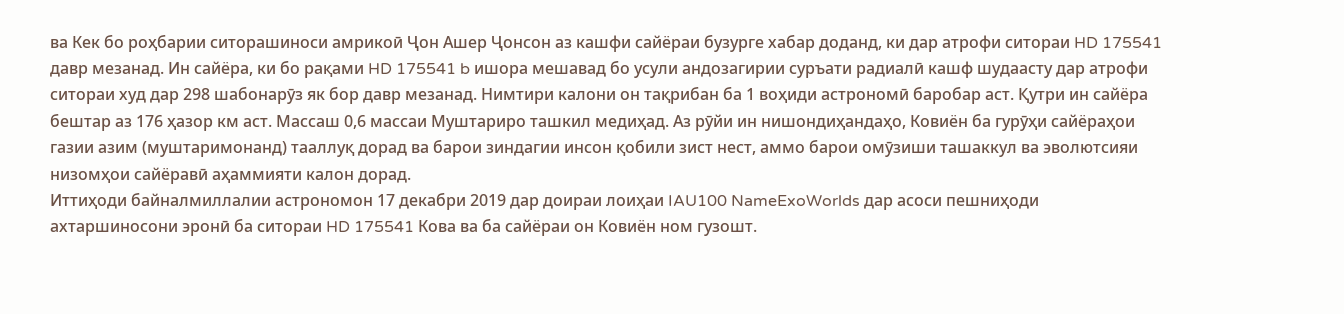ва Кек бо роҳбарии ситорашиноси амрикоӣ Ҷон Ашер Ҷонсон аз кашфи сайёраи бузурге хабар доданд, ки дар атрофи ситораи HD 175541 давр мезанад. Ин сайёра, ки бо рақами HD 175541 b ишора мешавад бо усули андозагирии суръати радиалӣ кашф шудаасту дар атрофи ситораи худ дар 298 шабонарӯз як бор давр мезанад. Нимтири калони он тақрибан ба 1 воҳиди астрономӣ баробар аст. Қутри ин сайёра бештар аз 176 ҳазор км аст. Массаш 0,6 массаи Муштариро ташкил медиҳад. Аз рӯйи ин нишондиҳандаҳо, Ковиён ба гурӯҳи сайёраҳои газии азим (муштаримонанд) тааллуқ дорад ва барои зиндагии инсон қобили зист нест, аммо барои омӯзиши ташаккул ва эволютсияи низомҳои сайёравӣ аҳаммияти калон дорад.
Иттиҳоди байналмиллалии астрономон 17 декабри 2019 дар доираи лоиҳаи IAU100 NameExoWorlds дар асоси пешниҳоди ахтаршиносони эронӣ ба ситораи HD 175541 Кова ва ба сайёраи он Ковиён ном гузошт.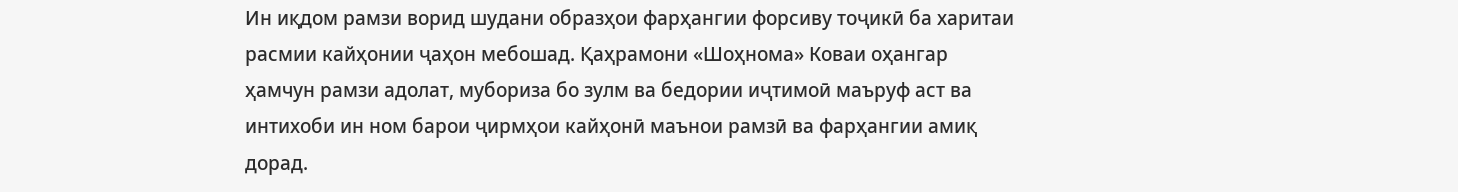Ин иқдом рамзи ворид шудани образҳои фарҳангии форсиву тоҷикӣ ба харитаи расмии кайҳонии ҷаҳон мебошад. Қаҳрамони «Шоҳнома» Коваи оҳангар ҳамчун рамзи адолат, мубориза бо зулм ва бедории иҷтимоӣ маъруф аст ва интихоби ин ном барои ҷирмҳои кайҳонӣ маънои рамзӣ ва фарҳангии амиқ дорад.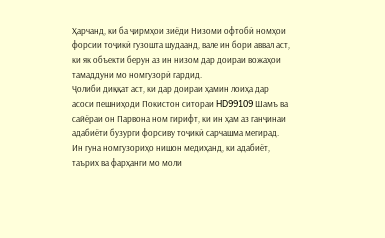Ҳарчанд, ки ба ҷирмҳои зиёди Низоми офтобӣ номҳои форсии тоҷикӣ гузошта шудаанд, вале ин бори аввал аст, ки як объекти берун аз ин низом дар доираи вожаҳои тамаддуни мо номгузорӣ гардид.
Ҷолиби диққат аст, ки дар доираи ҳамин лоиҳа дар асоси пешниҳоди Покистон ситораи HD99109 Шамъ ва сайёраи он Парвона ном гирифт, ки ин ҳам аз ганҷинаи адабиёти бузурги форсиву тоҷикӣ сарчашма мегирад.
Ин гуна номгузориҳо нишон медиҳанд, ки адабиёт, таърих ва фарҳанги мо моли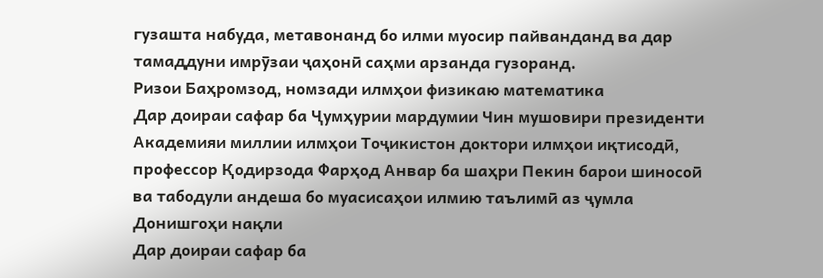гузашта набуда, метавонанд бо илми муосир пайванданд ва дар тамаддуни имрӯзаи ҷаҳонӣ саҳми арзанда гузоранд.
Ризои Баҳромзод, номзади илмҳои физикаю математика
Дар доираи сафар ба Ҷумҳурии мардумии Чин мушовири президенти Академияи миллии илмҳои Тоҷикистон доктори илмҳои иқтисодӣ, профессор Қодирзода Фарҳод Анвар ба шаҳри Пекин барои шиносоӣ ва табодули андеша бо муасисаҳои илмию таълимӣ аз ҷумла Донишгоҳи нақли
Дар доираи сафар ба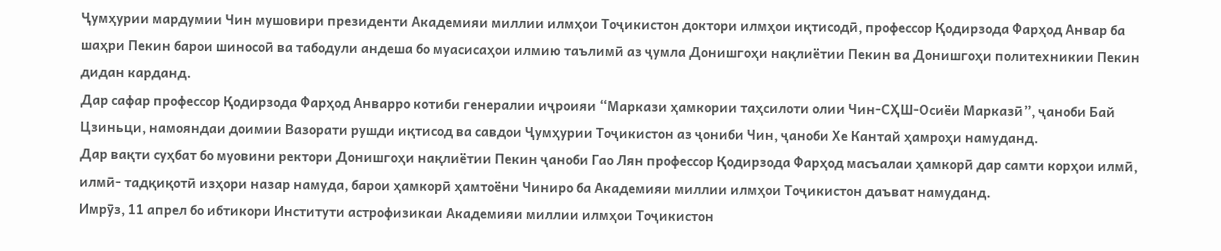Ҷумҳурии мардумии Чин мушовири президенти Академияи миллии илмҳои Тоҷикистон доктори илмҳои иқтисодӣ, профессор Қодирзода Фарҳод Анвар ба шаҳри Пекин барои шиносоӣ ва табодули андеша бо муасисаҳои илмию таълимӣ аз ҷумла Донишгоҳи нақлиётии Пекин ва Донишгоҳи политехникии Пекин дидан карданд.
Дар сафар профессор Қодирзода Фарҳод Анварро котиби генералии иҷроияи “Маркази ҳамкории таҳсилоти олии Чин-СҲШ-Осиёи Марказӣ”, ҷаноби Бай Цзиньци, намояндаи доимии Вазорати рушди иқтисод ва савдои Ҷумҳурии Тоҷикистон аз ҷониби Чин, ҷаноби Хе Кантай ҳамроҳи намуданд.
Дар вақти суҳбат бо муовини ректори Донишгоҳи нақлиётии Пекин ҷаноби Гао Лян профессор Қодирзода Фарҳод масъалаи ҳамкорӣ дар самти корҳои илмӣ, илмӣ- тадқиқотӣ изҳори назар намуда, барои ҳамкорӣ ҳамтоёни Чиниро ба Академияи миллии илмҳои Тоҷикистон даъват намуданд.
Имрӯз, 11 апрел бо ибтикори Институти астрофизикаи Академияи миллии илмҳои Тоҷикистон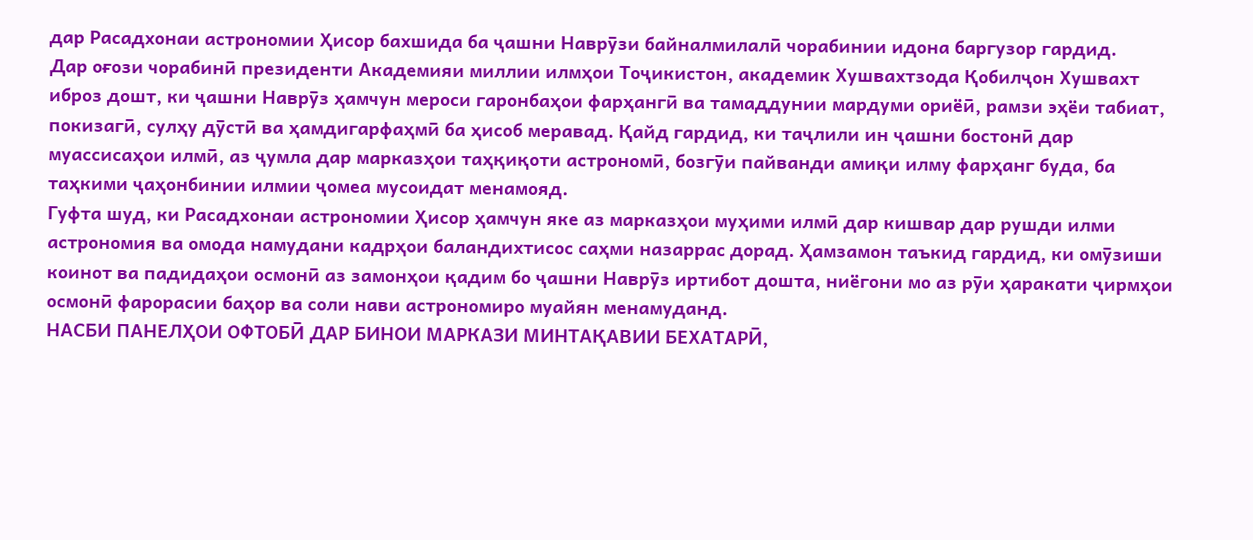дар Расадхонаи астрономии Ҳисор бахшида ба ҷашни Наврӯзи байналмилалӣ чорабинии идона баргузор гардид.
Дар оғози чорабинӣ президенти Академияи миллии илмҳои Тоҷикистон, академик Хушвахтзода Қобилҷон Хушвахт иброз дошт, ки ҷашни Наврӯз ҳамчун мероси гаронбаҳои фарҳангӣ ва тамаддунии мардуми ориёӣ, рамзи эҳёи табиат, покизагӣ, сулҳу дӯстӣ ва ҳамдигарфаҳмӣ ба ҳисоб меравад. Қайд гардид, ки таҷлили ин ҷашни бостонӣ дар муассисаҳои илмӣ, аз ҷумла дар марказҳои таҳқиқоти астрономӣ, бозгӯи пайванди амиқи илму фарҳанг буда, ба таҳкими ҷаҳонбинии илмии ҷомеа мусоидат менамояд.
Гуфта шуд, ки Расадхонаи астрономии Ҳисор ҳамчун яке аз марказҳои муҳими илмӣ дар кишвар дар рушди илми астрономия ва омода намудани кадрҳои баландихтисос саҳми назаррас дорад. Ҳамзамон таъкид гардид, ки омӯзиши коинот ва падидаҳои осмонӣ аз замонҳои қадим бо ҷашни Наврӯз иртибот дошта, ниёгони мо аз рӯи ҳаракати ҷирмҳои осмонӣ фарорасии баҳор ва соли нави астрономиро муайян менамуданд.
НАСБИ ПАНЕЛҲОИ ОФТОБӢ ДАР БИНОИ МАРКАЗИ МИНТАҚАВИИ БЕХАТАРӢ,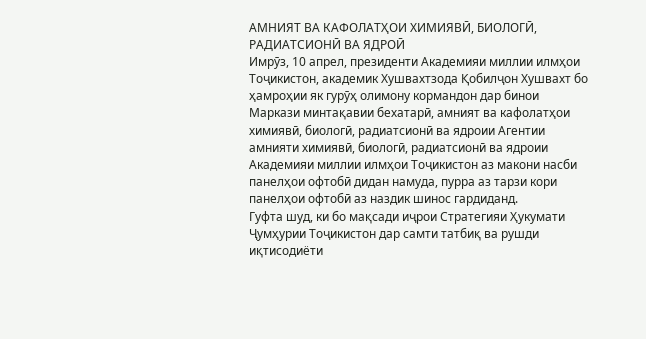АМНИЯТ ВА КАФОЛАТҲОИ ХИМИЯВӢ, БИОЛОГӢ, РАДИАТСИОНӢ ВА ЯДРОӢ
Имрӯз, 10 апрел, президенти Академияи миллии илмҳои Тоҷикистон, академик Хушвахтзода Қобилҷон Хушвахт бо ҳамроҳии як гурӯҳ олимону кормандон дар бинои Маркази минтақавии бехатарӣ, амният ва кафолатҳои химиявӣ, биологӣ, радиатсионӣ ва ядроии Агентии амнияти химиявӣ, биологӣ, радиатсионӣ ва ядроии Академияи миллии илмҳои Тоҷикистон аз макони насби панелҳои офтобӣ дидан намуда, пурра аз тарзи кори панелҳои офтобӣ аз наздик шинос гардиданд.
Гуфта шуд, ки бо мақсади иҷрои Стратегияи Ҳукумати Ҷумҳурии Тоҷикистон дар самти татбиқ ва рушди иқтисодиёти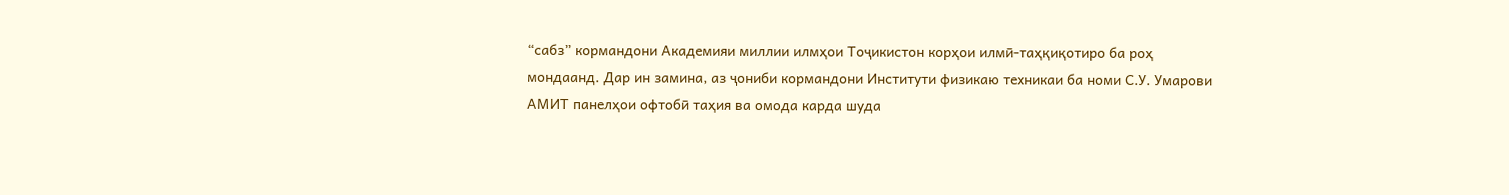“сабз” кормандони Академияи миллии илмҳои Тоҷикистон корҳои илмӣ-таҳқиқотиро ба роҳ мондаанд. Дар ин замина, аз ҷониби кормандони Институти физикаю техникаи ба номи С.У. Умарови АМИТ панелҳои офтобӣ таҳия ва омода карда шуда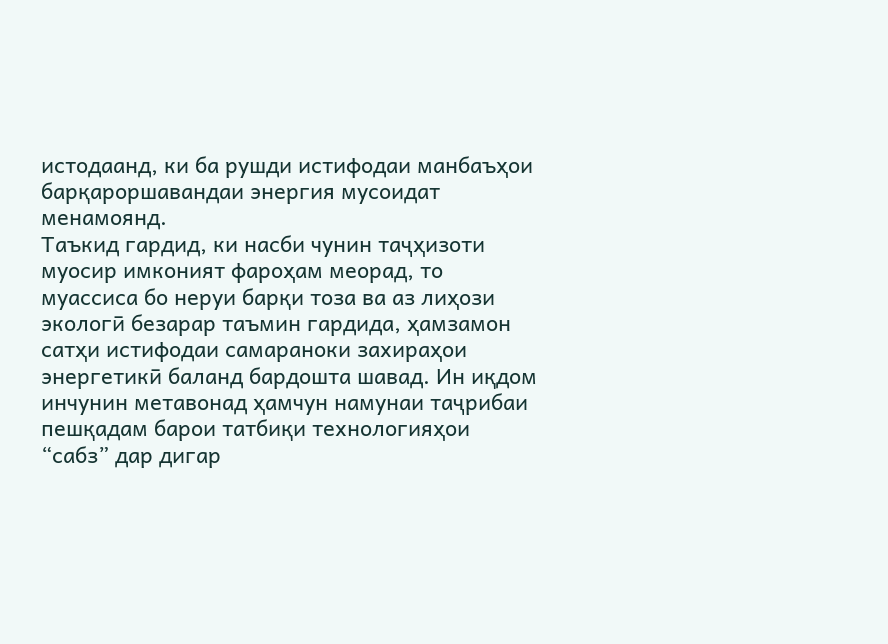истодаанд, ки ба рушди истифодаи манбаъҳои барқароршавандаи энергия мусоидат менамоянд.
Таъкид гардид, ки насби чунин таҷҳизоти муосир имконият фароҳам меорад, то муассиса бо неруи барқи тоза ва аз лиҳози экологӣ безарар таъмин гардида, ҳамзамон сатҳи истифодаи самараноки захираҳои энергетикӣ баланд бардошта шавад. Ин иқдом инчунин метавонад ҳамчун намунаи таҷрибаи пешқадам барои татбиқи технологияҳои “сабз” дар дигар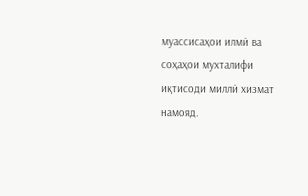муассисаҳои илмӣ ва соҳаҳои мухталифи иқтисоди миллӣ хизмат намояд.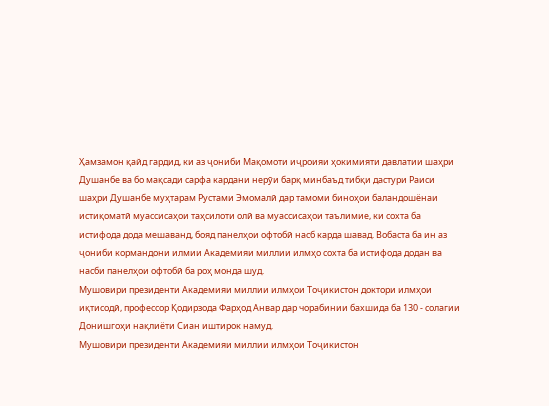Ҳамзамон қайд гардид, ки аз ҷониби Мақомоти иҷроияи ҳокимияти давлатии шаҳри Душанбе ва бо мақсади сарфа кардани нерӯи барқ минбаъд тибқи дастури Раиси шаҳри Душанбе муҳтарам Рустами Эмомалӣ дар тамоми биноҳои баландошёнаи истиқоматӣ муассисаҳои таҳсилоти олӣ ва муассисаҳои таълимие, ки сохта ба истифода дода мешаванд, бояд панелҳои офтобӣ насб карда шавад. Вобаста ба ин аз ҷониби кормандони илмии Академияи миллии илмҳо сохта ба истифода додан ва насби панелҳои офтобӣ ба роҳ монда шуд.
Мушовири президенти Академияи миллии илмҳои Тоҷикистон доктори илмҳои иқтисодӣ, профессор Қодирзода Фарҳод Анвар дар чорабинии бахшида ба 130 - солагии Донишгоҳи нақлиёти Сиан иштирок намуд.
Мушовири президенти Академияи миллии илмҳои Тоҷикистон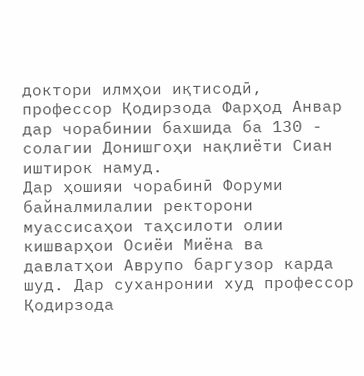доктори илмҳои иқтисодӣ, профессор Қодирзода Фарҳод Анвар дар чорабинии бахшида ба 130 - солагии Донишгоҳи нақлиёти Сиан иштирок намуд.
Дар ҳошияи чорабинӣ Форуми байналмилалии ректорони муассисаҳои таҳсилоти олии кишварҳои Осиёи Миёна ва давлатҳои Аврупо баргузор карда шуд. Дар суханронии худ профессор Қодирзода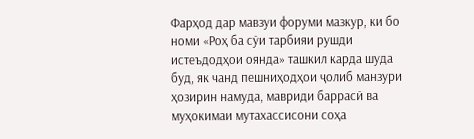Фарҳод дар мавзуи форуми мазкур, ки бо номи «Роҳ ба сӯи тарбияи рушди истеъдодҳои оянда» ташкил карда шуда буд, як чанд пешниҳодҳои ҷолиб манзури ҳозирин намуда, мавриди баррасӣ ва муҳокимаи мутахассисони соҳа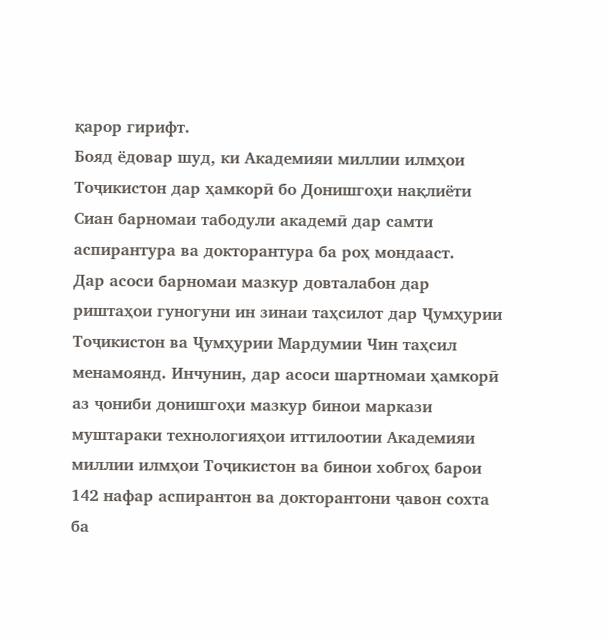қарор гирифт.
Бояд ёдовар шуд, ки Академияи миллии илмҳои Тоҷикистон дар ҳамкорӣ бо Донишгоҳи нақлиёти Сиан барномаи табодули академӣ дар самти аспирантура ва докторантура ба роҳ мондааст.
Дар асоси барномаи мазкур довталабон дар риштаҳои гуногуни ин зинаи таҳсилот дар Ҷумҳурии Тоҷикистон ва Ҷумҳурии Мардумии Чин таҳсил менамоянд. Инчунин, дар асоси шартномаи ҳамкорӣ аз ҷониби донишгоҳи мазкур бинои маркази муштараки технологияҳои иттилоотии Академияи миллии илмҳои Тоҷикистон ва бинои хобгоҳ барои 142 нафар аспирантон ва докторантони ҷавон сохта ба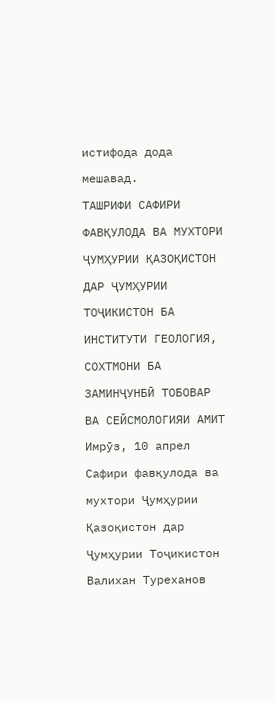истифода дода мешавад.
ТАШРИФИ САФИРИ ФАВҚУЛОДА ВА МУХТОРИ ҶУМҲУРИИ ҚАЗОҚИСТОН ДАР ҶУМҲУРИИ ТОҶИКИСТОН БА ИНСТИТУТИ ГЕОЛОГИЯ, СОХТМОНИ БА ЗАМИНҶУНБӢ ТОБОВАР ВА СЕЙСМОЛОГИЯИ АМИТ
Имрӯз, 10 апрел Сафири фавқулода ва мухтори Ҷумҳурии Қазоқистон дар Ҷумҳурии Тоҷикистон Валихан Туреханов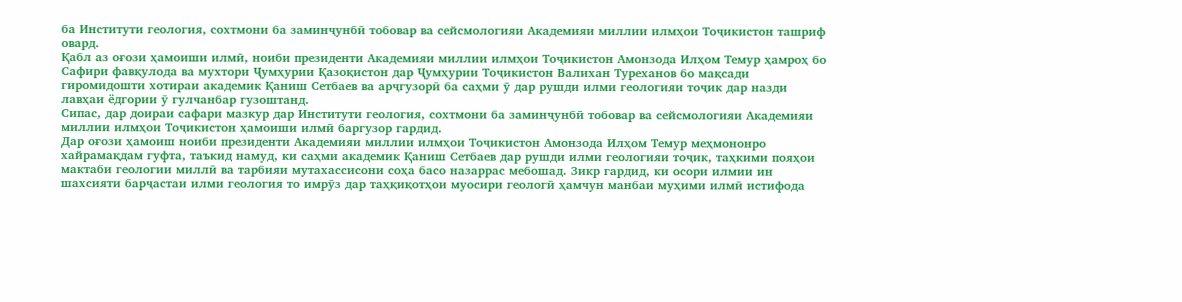ба Институти геология, сохтмони ба заминҷунбӣ тобовар ва сейсмологияи Академияи миллии илмҳои Тоҷикистон ташриф овард.
Қабл аз оғози ҳамоиши илмӣ, ноиби президенти Академияи миллии илмҳои Тоҷикистон Амонзода Илҳом Темур ҳамроҳ бо Сафири фавқулода ва мухтори Ҷумҳурии Қазоқистон дар Ҷумҳурии Тоҷикистон Валихан Туреханов бо мақсади гиромидошти хотираи академик Қаниш Сетбаев ва арҷгузорӣ ба саҳми ӯ дар рушди илми геологияи тоҷик дар назди лавҳаи ёдгории ӯ гулчанбар гузоштанд.
Сипас, дар доираи сафари мазкур дар Институти геология, сохтмони ба заминҷунбӣ тобовар ва сейсмологияи Академияи миллии илмҳои Тоҷикистон ҳамоиши илмӣ баргузор гардид.
Дар оғози ҳамоиш ноиби президенти Академияи миллии илмҳои Тоҷикистон Амонзода Илҳом Темур меҳмононро хайрамақдам гуфта, таъкид намуд, ки саҳми академик Қаниш Сетбаев дар рушди илми геологияи тоҷик, таҳкими пояҳои мактаби геологии миллӣ ва тарбияи мутахассисони соҳа басо назаррас мебошад. Зикр гардид, ки осори илмии ин шахсияти барҷастаи илми геология то имрӯз дар таҳқиқотҳои муосири геологӣ ҳамчун манбаи муҳими илмӣ истифода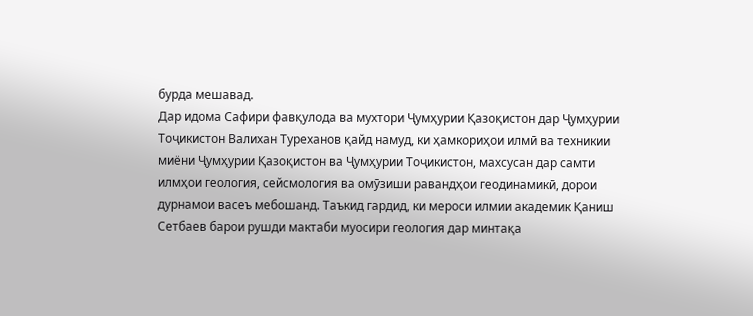бурда мешавад.
Дар идома Сафири фавқулода ва мухтори Ҷумҳурии Қазоқистон дар Ҷумҳурии Тоҷикистон Валихан Туреханов қайд намуд, ки ҳамкориҳои илмӣ ва техникии миёни Ҷумҳурии Қазоқистон ва Ҷумҳурии Тоҷикистон, махсусан дар самти илмҳои геология, сейсмология ва омӯзиши равандҳои геодинамикӣ, дорои дурнамои васеъ мебошанд. Таъкид гардид, ки мероси илмии академик Қаниш Сетбаев барои рушди мактаби муосири геология дар минтақа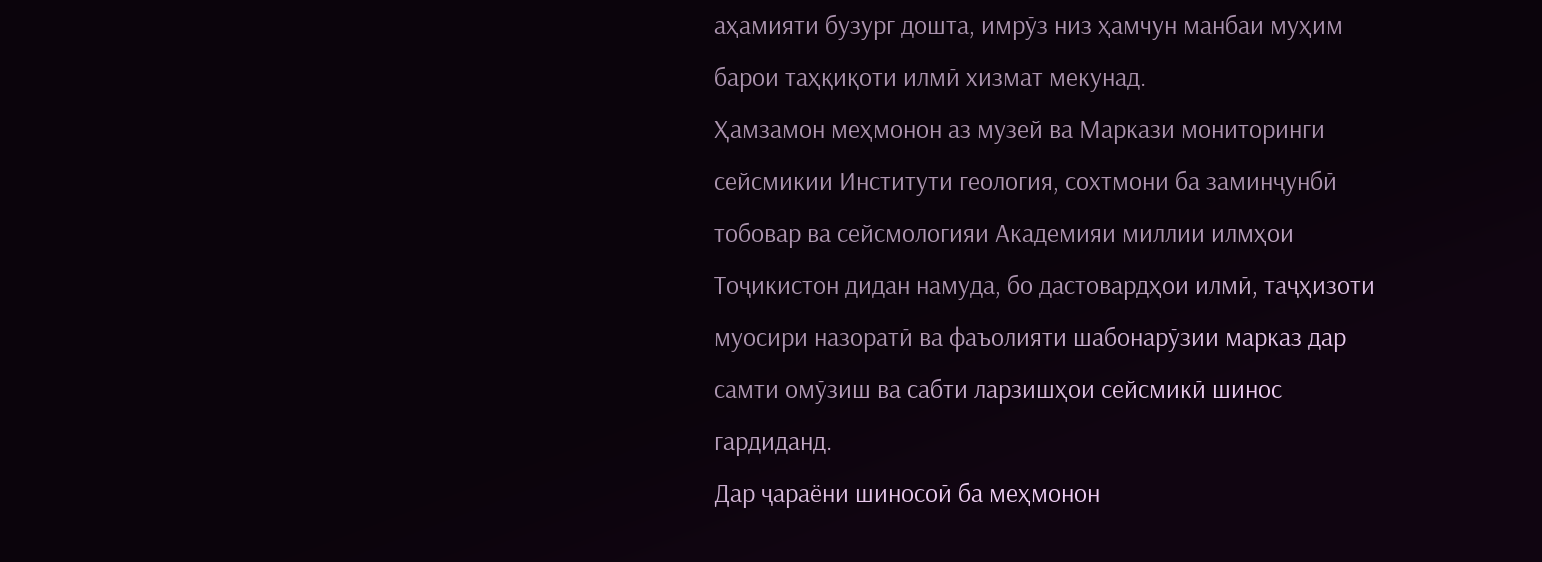аҳамияти бузург дошта, имрӯз низ ҳамчун манбаи муҳим барои таҳқиқоти илмӣ хизмат мекунад.
Ҳамзамон меҳмонон аз музей ва Маркази мониторинги сейсмикии Институти геология, сохтмони ба заминҷунбӣ тобовар ва сейсмологияи Академияи миллии илмҳои Тоҷикистон дидан намуда, бо дастовардҳои илмӣ, таҷҳизоти муосири назоратӣ ва фаъолияти шабонарӯзии марказ дар самти омӯзиш ва сабти ларзишҳои сейсмикӣ шинос гардиданд.
Дар ҷараёни шиносоӣ ба меҳмонон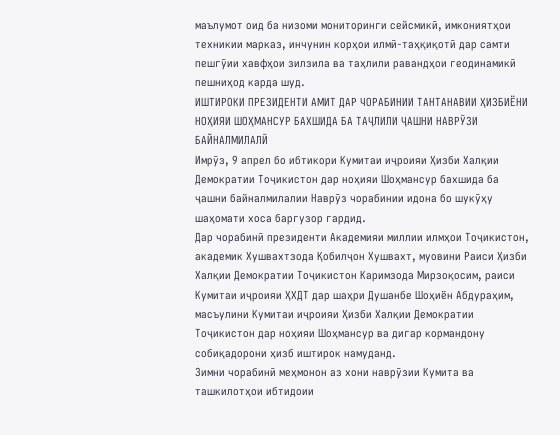маълумот оид ба низоми мониторинги сейсмикӣ, имкониятҳои техникии марказ, инчунин корҳои илмӣ-таҳқиқотӣ дар самти пешгӯии хавфҳои зилзила ва таҳлили равандҳои геодинамикӣ пешниҳод карда шуд.
ИШТИРОКИ ПРЕЗИДЕНТИ АМИТ ДАР ЧОРАБИНИИ ТАНТАНАВИИ ҲИЗБИЁНИ НОҲИЯИ ШОҲМАНСУР БАХШИДА БА ТАҶЛИЛИ ҶАШНИ НАВРӮЗИ БАЙНАЛМИЛАЛӢ
Имрӯз, 9 апрел бо ибтикори Кумитаи иҷроияи Ҳизби Халқии Демократии Тоҷикистон дар ноҳияи Шоҳмансур бахшида ба ҷашни байналмилалии Наврӯз чорабинии идона бо шукӯҳу шаҳомати хоса баргузор гардид.
Дар чорабинӣ президенти Академияи миллии илмҳои Тоҷикистон, академик Хушвахтзода Қобилҷон Хушвахт, муовини Раиси Ҳизби Халқии Демократии Тоҷикистон Каримзода Мирзоқосим, раиси Кумитаи иҷроияи ҲХДТ дар шаҳри Душанбе Шоҳиён Абдураҳим, масъулини Кумитаи иҷроияи Ҳизби Халқии Демократии Тоҷикистон дар ноҳияи Шоҳмансур ва дигар кормандону собиқадорони ҳизб иштирок намуданд.
Зимни чорабинӣ меҳмонон аз хони наврӯзии Кумита ва ташкилотҳои ибтидоии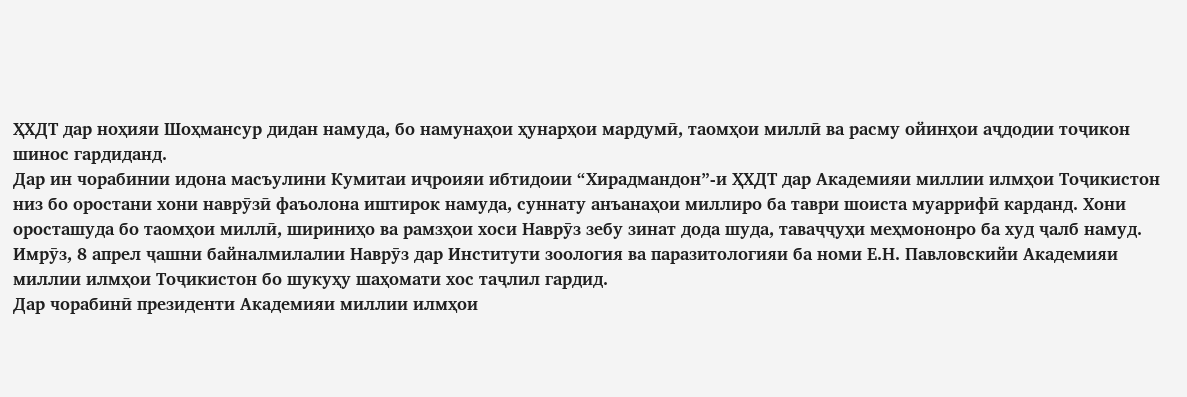ҲХДТ дар ноҳияи Шоҳмансур дидан намуда, бо намунаҳои ҳунарҳои мардумӣ, таомҳои миллӣ ва расму ойинҳои аҷдодии тоҷикон шинос гардиданд.
Дар ин чорабинии идона масъулини Кумитаи иҷроияи ибтидоии “Хирадмандон”-и ҲХДТ дар Академияи миллии илмҳои Тоҷикистон низ бо оростани хони наврӯзӣ фаъолона иштирок намуда, суннату анъанаҳои миллиро ба таври шоиста муаррифӣ карданд. Хони оросташуда бо таомҳои миллӣ, шириниҳо ва рамзҳои хоси Наврӯз зебу зинат дода шуда, таваҷҷуҳи меҳмононро ба худ ҷалб намуд.
Имрӯз, 8 апрел ҷашни байналмилалии Наврӯз дар Институти зоология ва паразитологияи ба номи Е.Н. Павловскийи Академияи миллии илмҳои Тоҷикистон бо шукуҳу шаҳомати хос таҷлил гардид.
Дар чорабинӣ президенти Академияи миллии илмҳои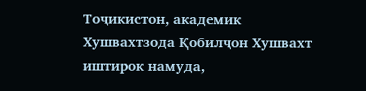Тоҷикистон, академик Хушвахтзода Қобилҷон Хушвахт иштирок намуда,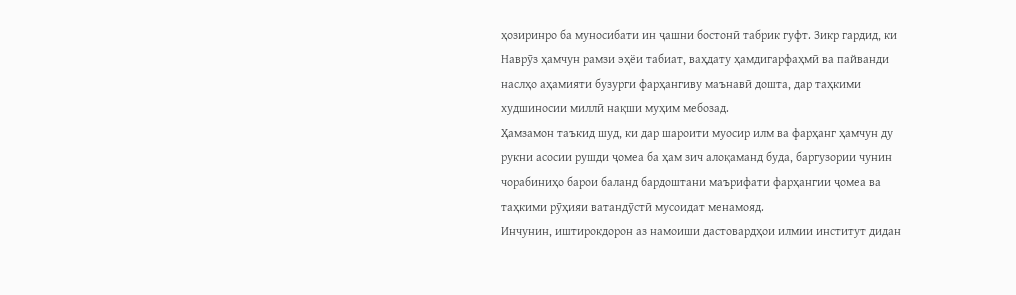ҳозиринро ба муносибати ин ҷашни бостонӣ табрик гуфт. Зикр гардид, ки Наврӯз ҳамчун рамзи эҳёи табиат, ваҳдату ҳамдигарфаҳмӣ ва пайванди наслҳо аҳамияти бузурги фарҳангиву маънавӣ дошта, дар таҳкими худшиносии миллӣ нақши муҳим мебозад.
Ҳамзамон таъкид шуд, ки дар шароити муосир илм ва фарҳанг ҳамчун ду рукни асосии рушди ҷомеа ба ҳам зич алоқаманд буда, баргузории чунин чорабиниҳо барои баланд бардоштани маърифати фарҳангии ҷомеа ва таҳкими рӯҳияи ватандӯстӣ мусоидат менамояд.
Инчунин, иштирокдорон аз намоиши дастовардҳои илмии институт дидан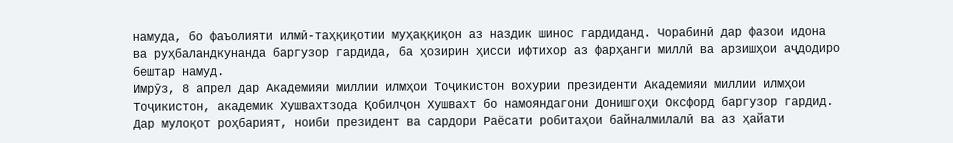намуда, бо фаъолияти илмӣ-таҳқиқотии муҳаққиқон аз наздик шинос гардиданд. Чорабинӣ дар фазои идона ва руҳбаландкунанда баргузор гардида, ба ҳозирин ҳисси ифтихор аз фарҳанги миллӣ ва арзишҳои аҷдодиро бештар намуд.
Имрӯз, 8 апрел дар Академияи миллии илмҳои Тоҷикистон вохурии президенти Академияи миллии илмҳои Тоҷикистон, академик Хушвахтзода Қобилҷон Хушвахт бо намояндагони Донишгоҳи Оксфорд баргузор гардид.
Дар мулоқот роҳбарият, ноиби президент ва сардори Раёсати робитаҳои байналмилалӣ ва аз ҳайати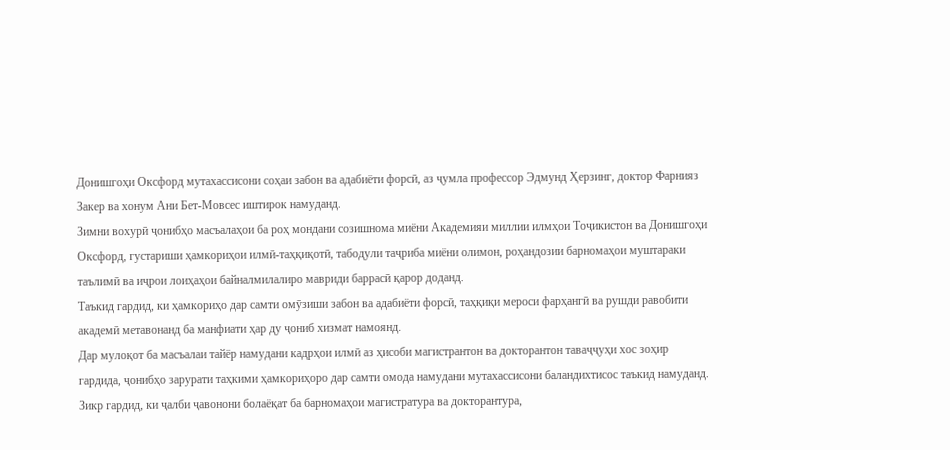Донишгоҳи Оксфорд мутахассисони соҳаи забон ва адабиёти форсӣ, аз ҷумла профессор Эдмунд Ҳерзинг, доктор Фарнияз Закер ва хонум Ани Бет-Мовсес иштирок намуданд.
Зимни вохурӣ ҷонибҳо масъалаҳои ба роҳ мондани созишнома миёни Академияи миллии илмҳои Тоҷикистон ва Донишгоҳи Оксфорд, густариши ҳамкориҳои илмӣ-таҳқиқотӣ, табодули таҷриба миёни олимон, роҳандозии барномаҳои муштараки таълимӣ ва иҷрои лоиҳаҳои байналмилалиро мавриди баррасӣ қарор доданд.
Таъкид гардид, ки ҳамкориҳо дар самти омӯзиши забон ва адабиёти форсӣ, таҳқиқи мероси фарҳангӣ ва рушди равобити академӣ метавонанд ба манфиати ҳар ду ҷониб хизмат намоянд.
Дар мулоқот ба масъалаи тайёр намудани кадрҳои илмӣ аз ҳисоби магистрантон ва докторантон таваҷҷуҳи хос зоҳир гардида, ҷонибҳо зарурати таҳкими ҳамкориҳоро дар самти омода намудани мутахассисони баландихтисос таъкид намуданд.
Зикр гардид, ки ҷалби ҷавонони болаёқат ба барномаҳои магистратура ва докторантура,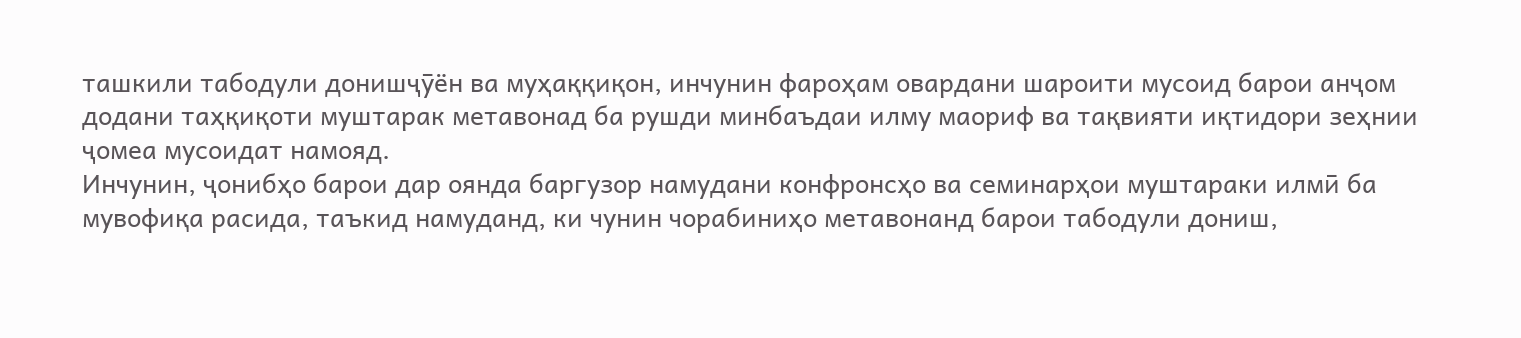ташкили табодули донишҷӯён ва муҳаққиқон, инчунин фароҳам овардани шароити мусоид барои анҷом додани таҳқиқоти муштарак метавонад ба рушди минбаъдаи илму маориф ва тақвияти иқтидори зеҳнии ҷомеа мусоидат намояд.
Инчунин, ҷонибҳо барои дар оянда баргузор намудани конфронсҳо ва семинарҳои муштараки илмӣ ба мувофиқа расида, таъкид намуданд, ки чунин чорабиниҳо метавонанд барои табодули дониш,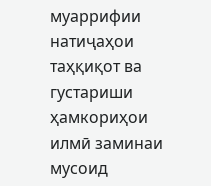муаррифии натиҷаҳои таҳқиқот ва густариши ҳамкориҳои илмӣ заминаи мусоид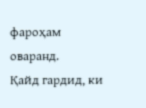фароҳам оваранд.
Қайд гардид, ки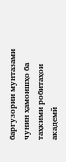баргузории мунтазами чунин ҳамоишҳо ба таҳкими робитаҳои академӣ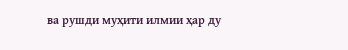ва рушди муҳити илмии ҳар ду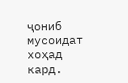ҷониб мусоидат хоҳад кард.